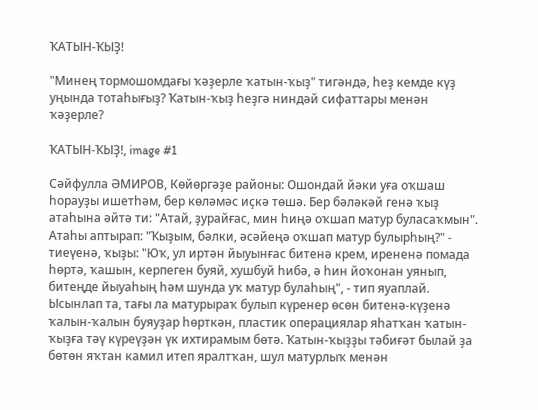ҠАТЫН-ҠЫҘ!

"Минең тормошомдағы ҡәҙерле ҡатын-ҡыҙ" тигәндә, һеҙ кемде күҙ уңында тотаһығыҙ? Ҡатын-ҡыҙ һеҙгә ниндәй сифаттары менән ҡәҙерле?

ҠАТЫН-ҠЫҘ!, image #1

Сәйфулла ӘМИРОВ, Көйөргәҙе районы: Ошондай йәки уға оҡшаш һорауҙы ишетһәм, бер көләмәс иҫкә төшә. Бер бәләкәй генә ҡыҙ атаһына әйтә ти: "Атай, ҙурайғас, мин һиңә оҡшап матур буласаҡмын". Атаһы аптырап: "Ҡыҙым, бәлки, әсәйеңә оҡшап матур булырһың?" - тиеүенә, ҡыҙы: "Юҡ, ул иртән йыуынғас битенә крем, ирененә помада һөртә, ҡашын, керпеген буяй, хушбуй һибә, ә һин йоҡонан уянып, битеңде йыуаһың һәм шунда уҡ матур булаһың", - тип яуаплай. Ысынлап та, тағы ла матурыраҡ булып күренер өсөн битенә-күҙенә ҡалын-ҡалын буяуҙар һөрткән, пластик операциялар яһатҡан ҡатын-ҡыҙға тәү күреүҙән үк ихтирамым бөтә. Ҡатын-ҡыҙҙы тәбиғәт былай ҙа бөтөн яҡтан камил итеп яралтҡан, шул матурлыҡ менән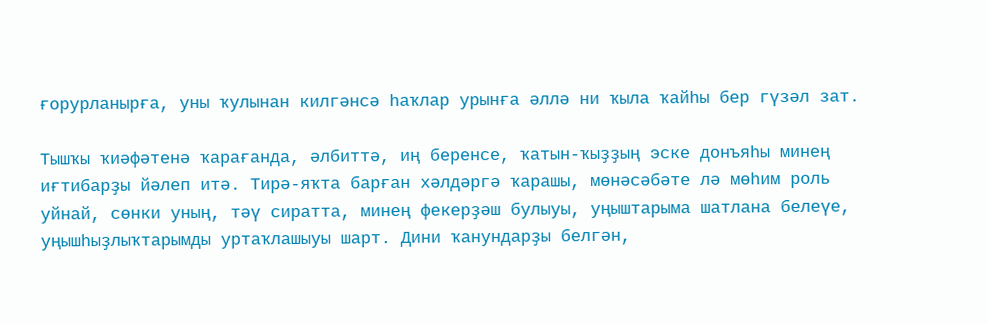ғорурланырға, уны ҡулынан килгәнсә һаҡлар урынға әллә ни ҡыла ҡайһы бер гүзәл зат.

Тышҡы ҡиәфәтенә ҡарағанда, әлбиттә, иң беренсе, ҡатын-ҡыҙҙың эске донъяһы минең иғтибарҙы йәлеп итә. Тирә-яҡта барған хәлдәргә ҡарашы, мөнәсәбәте лә мөһим роль уйнай, сөнки уның, тәү сиратта, минең фекерҙәш булыуы, уңыштарыма шатлана белеүе, уңышһыҙлыҡтарымды уртаҡлашыуы шарт. Дини ҡанундарҙы белгән,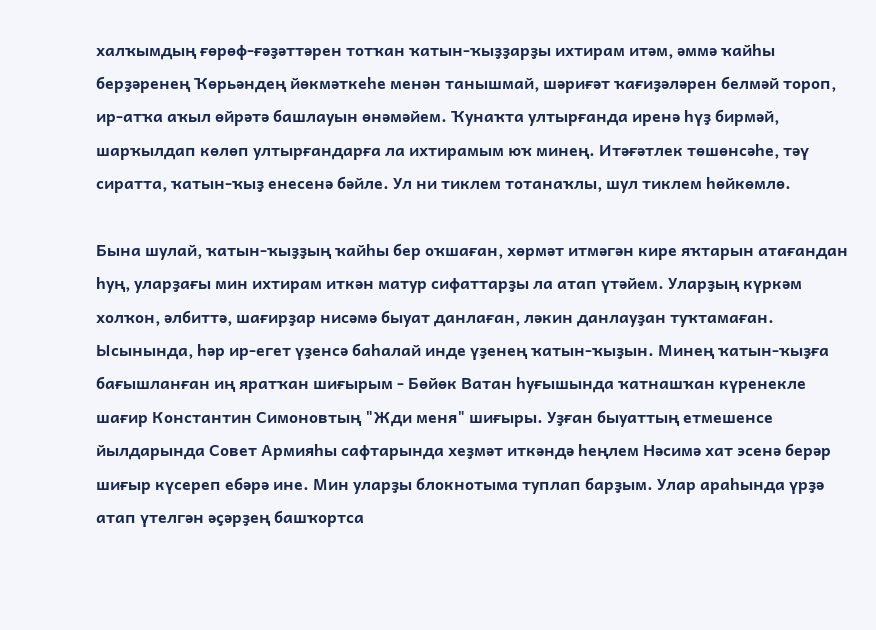халҡымдың ғөрөф-ғәҙәттәрен тотҡан ҡатын-ҡыҙҙарҙы ихтирам итәм, әммә ҡайһы берҙәренең Ҡөрьәндең йөкмәткеһе менән танышмай, шәриғәт ҡағиҙәләрен белмәй тороп, ир-атҡа аҡыл өйрәтә башлауын өнәмәйем. Ҡунаҡта ултырғанда иренә һүҙ бирмәй, шарҡылдап көлөп ултырғандарға ла ихтирамым юҡ минең. Итәғәтлек төшөнсәһе, тәү сиратта, ҡатын-ҡыҙ енесенә бәйле. Ул ни тиклем тотанаҡлы, шул тиклем һөйкөмлө.

Бына шулай, ҡатын-ҡыҙҙың ҡайһы бер оҡшаған, хөрмәт итмәгән кире яҡтарын атағандан һуң, уларҙағы мин ихтирам иткән матур сифаттарҙы ла атап үтәйем. Уларҙың күркәм холҡон, әлбиттә, шағирҙар нисәмә быуат данлаған, ләкин данлауҙан туҡтамаған. Ысынында, һәр ир-егет үҙенсә баһалай инде үҙенең ҡатын-ҡыҙын. Минең ҡатын-ҡыҙға бағышланған иң яратҡан шиғырым - Бөйөк Ватан һуғышында ҡатнашҡан күренекле шағир Константин Симоновтың "Жди меня" шиғыры. Уҙған быуаттың етмешенсе йылдарында Совет Армияһы сафтарында хеҙмәт иткәндә һеңлем Нәсимә хат эсенә берәр шиғыр күсереп ебәрә ине. Мин уларҙы блокнотыма туплап барҙым. Улар араһында үрҙә атап үтелгән әҫәрҙең башҡортса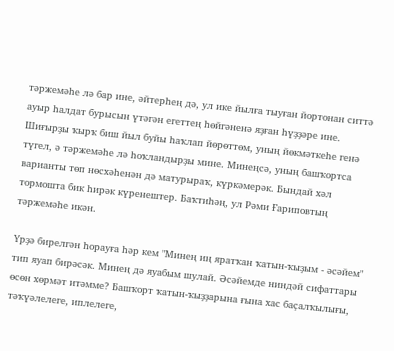тәржемәһе лә бар ине, әйтерһең дә, ул ике йылға тыуған йортонан ситтә ауыр һалдат бурысын үтәгән егеттең һөйгәненә яҙған һүҙҙәре ине. Шиғырҙы ҡырҡ биш йыл буйы һаҡлап йөрөттөм, уның йөкмәткеһе генә түгел, ә тәржемәһе лә һоҡландырҙы мине. Минеңсә, уның башҡортса варианты төп нөсхәһенән дә матурыраҡ, күркәмерәк. Бындай хәл тормошта бик һирәк күренештер. Баҡтиһәң, ул Рәми Ғариповтың тәржемәһе икән.

Үрҙә бирелгән һорауға һәр кем "Минең иң яратҡан ҡатын-ҡыҙым - әсәйем" тип яуап бирәсәк. Минең дә яуабым шулай. Әсәйемде ниндәй сифаттары өсөн хөрмәт итәмме? Башҡорт ҡатын-ҡыҙҙарына ғына хас баҫалҡылығы, тәҡүәлелеге, иплелеге,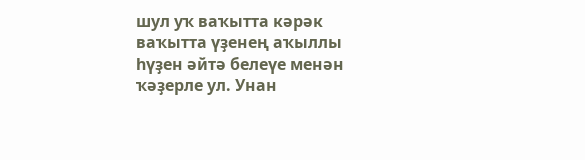шул уҡ ваҡытта кәрәк ваҡытта үҙенең аҡыллы һүҙен әйтә белеүе менән ҡәҙерле ул. Унан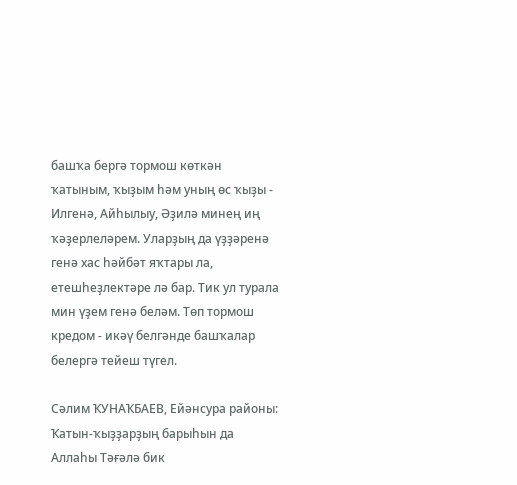башҡа бергә тормош көткән ҡатыным, ҡыҙым һәм уның өс ҡыҙы - Илгенә, Айһылыу, Әҙилә минең иң ҡәҙерлеләрем. Уларҙың да үҙҙәренә генә хас һәйбәт яҡтары ла, етешһеҙлектәре лә бар. Тик ул турала мин үҙем генә беләм. Төп тормош кредом - икәү белгәнде башҡалар белергә тейеш түгел.

Сәлим ҠУНАҠБАЕВ, Ейәнсура районы: Ҡатын-ҡыҙҙарҙың барыһын да Аллаһы Тәғәлә бик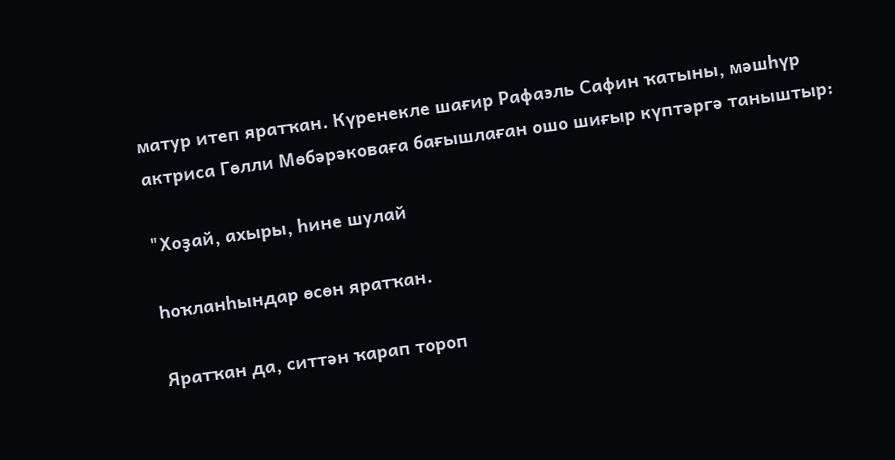матур итеп яратҡан. Күренекле шағир Рафаэль Сафин ҡатыны, мәшһүр актриса Гөлли Мөбәрәковаға бағышлаған ошо шиғыр күптәргә таныштыр:

"Хоҙай, ахыры, һине шулай

Һоҡланһындар өсөн яратҡан.

Яратҡан да, ситтән ҡарап тороп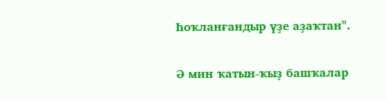Һоҡланғандыр үҙе аҙаҡтан".

Ә мин ҡатын-ҡыҙ башҡалар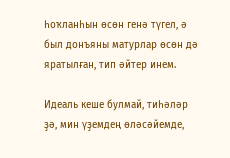һоҡланһын өсөн генә түгел, ә был донъяны матурлар өсөн дә яратылған, тип әйтер инем.

Идеаль кеше булмай, тиһәләр ҙә, мин үҙемдең өләсәйемде,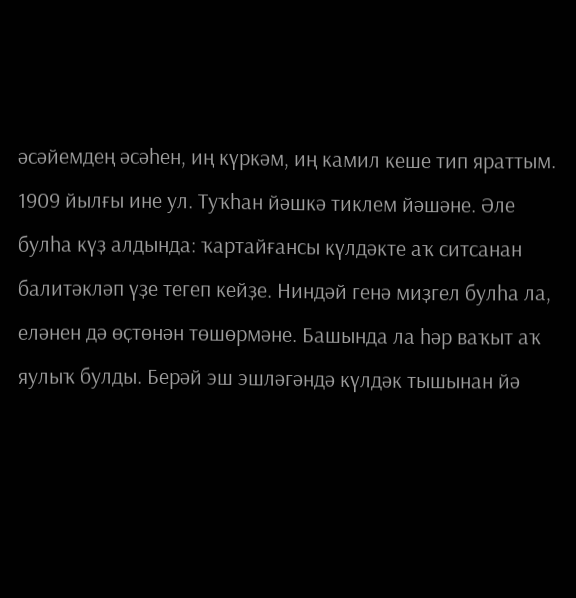әсәйемдең әсәһен, иң күркәм, иң камил кеше тип яраттым. 1909 йылғы ине ул. Туҡһан йәшкә тиклем йәшәне. Әле булһа күҙ алдында: ҡартайғансы күлдәкте аҡ ситсанан балитәкләп үҙе тегеп кейҙе. Ниндәй генә миҙгел булһа ла, еләнен дә өҫтөнән төшөрмәне. Башында ла һәр ваҡыт аҡ яулыҡ булды. Берәй эш эшләгәндә күлдәк тышынан йә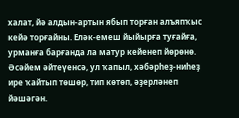халат, йә алдын-артын ябып торған алъяпҡыс кейә торғайны. Еләк-емеш йыйырға туғайға, урманға барғанда ла матур кейенеп йөрөнө. Әсәйем әйтеүенсә, ул ҡапыл, хәбәрһеҙ-ниһеҙ ире ҡайтып төшөр, тип көтөп, әҙерләнеп йәшәгән.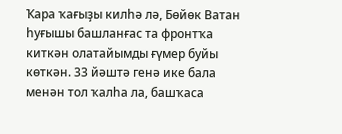Ҡара ҡағыҙы килһә лә, Бөйөк Ватан һуғышы башланғас та фронтҡа киткән олатайымды ғүмер буйы көткән. 33 йәштә генә ике бала менән тол ҡалһа ла, башҡаса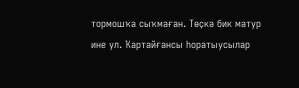тормошҡа сыҡмаған. Төҫкә бик матур ине ул. Ҡартайғансы һоратыусылар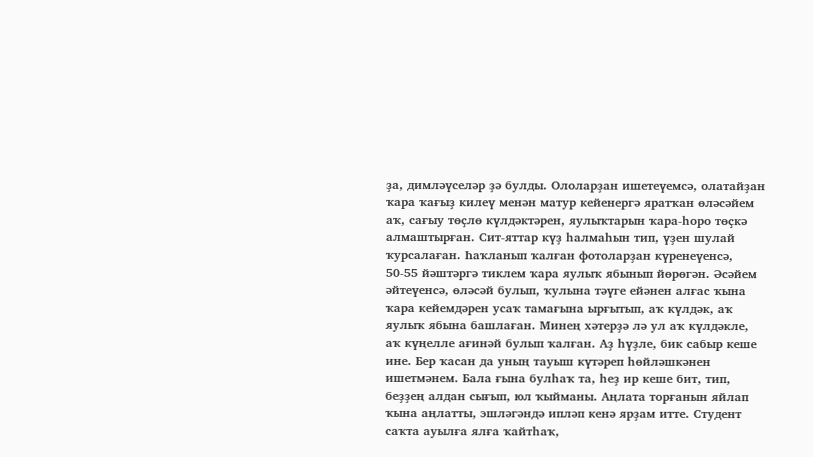ҙа, димләүселәр ҙә булды. Ололарҙан ишетеүемсә, олатайҙан ҡара ҡағыҙ килеү менән матур кейенергә яратҡан өләсәйем аҡ, сағыу төҫлө күлдәктәрен, яулыҡтарын ҡара-һоро төҫкә алмаштырған. Сит-яттар күҙ һалмаһын тип, үҙен шулай ҡурсалаған. Һаҡланып ҡалған фотоларҙан күренеүенсә, 50-55 йәштәргә тиклем ҡара яулыҡ ябынып йөрөгән. Әсәйем әйтеүенсә, өләсәй булып, ҡулына тәүге ейәнен алғас ҡына ҡара кейемдәрен усаҡ тамағына ырғытып, аҡ күлдәк, аҡ яулыҡ ябына башлаған. Минең хәтерҙә лә ул аҡ күлдәкле, аҡ күңелле ағинәй булып ҡалған. Аҙ һүҙле, бик сабыр кеше ине. Бер ҡасан да уның тауыш күтәреп һөйләшкәнен ишетмәнем. Бала ғына булһаҡ та, һеҙ ир кеше бит, тип, беҙҙең алдан сығып, юл ҡыйманы. Аңлата торғанын яйлап ҡына аңлатты, эшләгәндә ипләп кенә ярҙам итте. Студент саҡта ауылға ялға ҡайтһаҡ,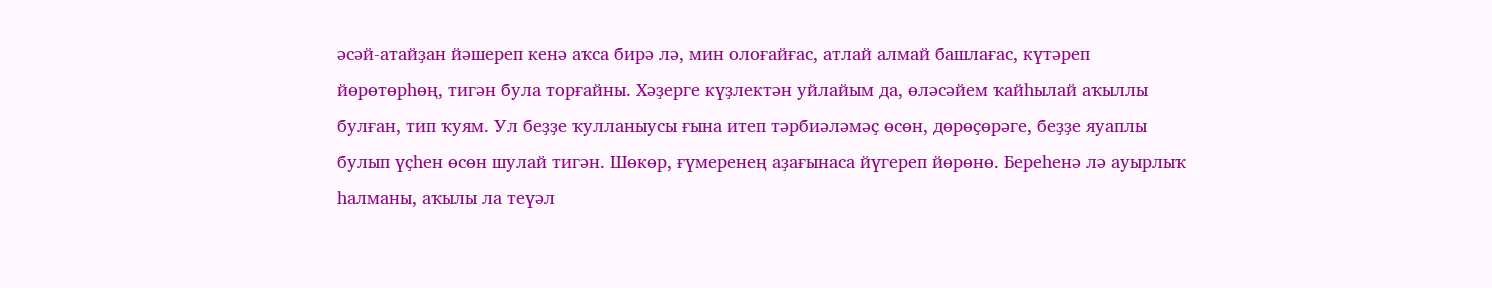әсәй-атайҙан йәшереп кенә аҡса бирә лә, мин олоғайғас, атлай алмай башлағас, күтәреп йөрөтөрһөң, тигән була торғайны. Хәҙерге күҙлектән уйлайым да, өләсәйем ҡайһылай аҡыллы булған, тип ҡуям. Ул беҙҙе ҡулланыусы ғына итеп тәрбиәләмәҫ өсөн, дөрөҫөрәге, беҙҙе яуаплы булып үҫһен өсөн шулай тигән. Шөкөр, ғүмеренең аҙағынаса йүгереп йөрөнө. Береһенә лә ауырлыҡ һалманы, аҡылы ла теүәл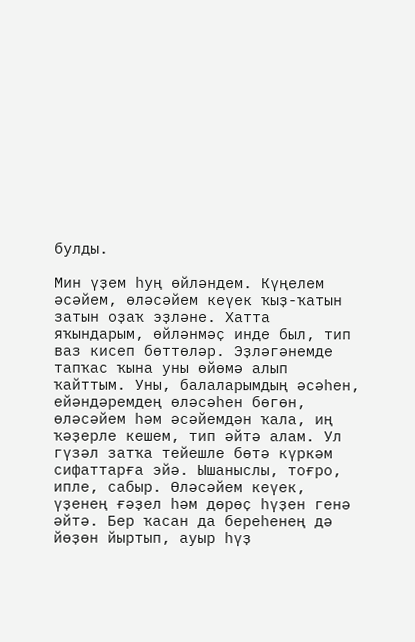булды.

Мин үҙем һуң өйләндем. Күңелем әсәйем, өләсәйем кеүек ҡыҙ-ҡатын затын оҙаҡ эҙләне. Хатта яҡындарым, өйләнмәҫ инде был, тип ваз кисеп бөттөләр. Эҙләгәнемде тапҡас ҡына уны өйөмә алып ҡайттым. Уны, балаларымдың әсәһен, ейәндәремдең өләсәһен бөгөн, өләсәйем һәм әсәйемдән ҡала, иң ҡәҙерле кешем, тип әйтә алам. Ул гүзәл затҡа тейешле бөтә күркәм сифаттарға эйә. Ышаныслы, тоғро, ипле, сабыр. Өләсәйем кеүек, үҙенең ғәҙел һәм дөрөҫ һүҙен генә әйтә. Бер ҡасан да береһенең дә йөҙөн йыртып, ауыр һүҙ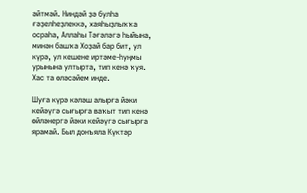әйтмәй. Ниндәй ҙә булһа ғәҙелһеҙлеккә, хаяһыҙлыҡҡа осраһа, Аллаһы Тәғәләгә һыйына, минән башҡа Хоҙай бар бит, ул күрә, ул кешене иртәме-һуңмы урынына ултырта, тип кенә ҡуя. Хас та өләсәйем инде.

Шуға күрә кәләш алырға йәки кейәүгә сығырға ваҡыт тип кенә өйләнергә йәки кейәүгә сығырға ярамай. Был донъяла Күктәр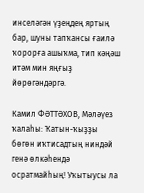инселәгән үҙеңдең яртың бар, шуны тапҡансы ғаилә ҡорорға ашыҡма, тип кәңәш итәм мин яңғыҙ йөрөгәндәргә.

Камил ФӘТТӘХОВ, Мәләүез ҡалаһы: Ҡатын-ҡыҙҙы бөгөн иҡтисадтың ниндәй генә өлкәһендә осратмайһың! Уҡытыусы ла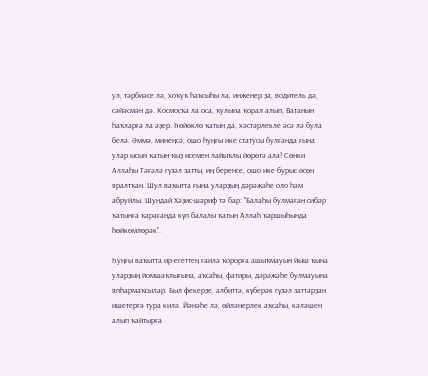ул, тәрбиәсе лә, хоҡуҡ һаҡсыһы ла, инженер ҙа, водитель дә, сәйәсмән дә. Космосҡа ла оса, ҡулына ҡорал алып, Ватанын һаҡларға ла әҙер. Һөйөклө ҡатын да, хәстәрлекле әсә лә була белә. Әммә, минеңсә, ошо һуңғы ике статусы булғанда ғына улар ысын ҡатын-ҡыҙ исемен лайыҡлы йөрөтә ала! Сөнки Аллаһы Тәғәлә гүзәл затты, иң беренсе, ошо ике бурыс өсөн яралтҡан. Шул ваҡытта ғына уларҙың дәрәжәһе оло һәм абруйлы. Шундай Хәҙис-шәриф тә бар: "Балаһы булмаған сибәр ҡатынға ҡарағанда күп балалы ҡатын Аллаһ ҡаршыһында һөйкөмлөрәк".

Һуңғы ваҡытта ир-егеттең ғаилә ҡорорға ашыҡмауын йыш ҡына уларҙың йомшаҡлығына, аҡсаһы, фатиры, дәрәжәһе булмауына япһармаҡсылар. Был фекерҙе, әлбиттә, күберәк гүзәл заттарҙан ишетергә тура килә. Йәнәһе лә, өйләнерлек аҡсаһы, кәләшен алып ҡайтырға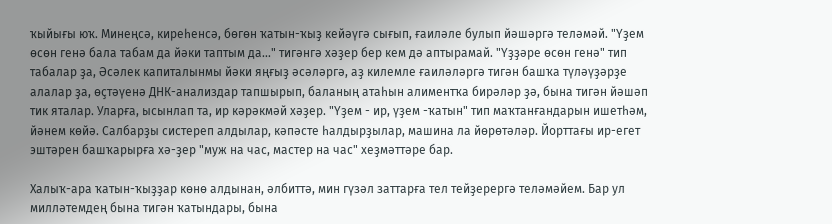ҡыйығы юҡ. Минеңсә, киреһенсә, бөгөн ҡатын-ҡыҙ кейәүгә сығып, ғаиләле булып йәшәргә теләмәй. "Үҙем өсөн генә бала табам да йәки таптым да..." тигәнгә хәҙер бер кем дә аптырамай. "Үҙҙәре өсөн генә" тип табалар ҙа, Әсәлек капиталынмы йәки яңғыҙ әсәләргә, аҙ килемле ғаиләләргә тигән башҡа түләүҙәрҙе алалар ҙа, өҫтәүенә ДНК-анализдар тапшырып, баланың атаһын алиментҡа бирәләр ҙә, бына тигән йәшәп тик яталар. Уларға, ысынлап та, ир кәрәкмәй хәҙер. "Үҙем - ир, үҙем -ҡатын" тип маҡтанғандарын ишетһәм, йәнем көйә. Салбарҙы систереп алдылар, кәпәсте һалдырҙылар, машина ла йөрөтәләр. Йорттағы ир-егет эштәрен башҡарырға хә-ҙер "муж на час, мастер на час" хеҙмәттәре бар.

Халыҡ-ара ҡатын-ҡыҙҙар көнө алдынан, әлбиттә, мин гүзәл заттарға тел тейҙерергә теләмәйем. Бар ул милләтемдең бына тигән ҡатындары, бына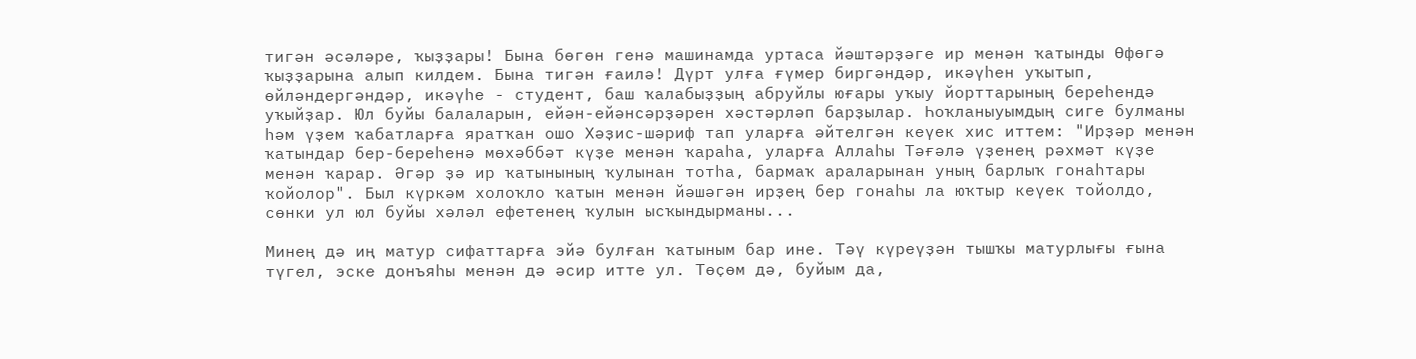тигән әсәләре, ҡыҙҙары! Бына бөгөн генә машинамда уртаса йәштәрҙәге ир менән ҡатынды Өфөгә ҡыҙҙарына алып килдем. Бына тигән ғаилә! Дүрт улға ғүмер биргәндәр, икәүһен уҡытып, өйләндергәндәр, икәүһе - студент, баш ҡалабыҙҙың абруйлы юғары уҡыу йорттарының береһендә уҡыйҙар. Юл буйы балаларын, ейән-ейәнсәрҙәрен хәстәрләп барҙылар. Һоҡланыуымдың сиге булманы һәм үҙем ҡабатларға яратҡан ошо Хәҙис-шәриф тап уларға әйтелгән кеүек хис иттем: "Ирҙәр менән ҡатындар бер-береһенә мөхәббәт күҙе менән ҡараһа, уларға Аллаһы Тәғәлә үҙенең рәхмәт күҙе менән ҡарар. Әгәр ҙә ир ҡатынының ҡулынан тотһа, бармаҡ араларынан уның барлыҡ гонаһтары ҡойолор". Был күркәм холоҡло ҡатын менән йәшәгән ирҙең бер гонаһы ла юҡтыр кеүек тойолдо, сөнки ул юл буйы хәләл ефетенең ҡулын ысҡындырманы...

Минең дә иң матур сифаттарға эйә булған ҡатыным бар ине. Тәү күреүҙән тышҡы матурлығы ғына түгел, эске донъяһы менән дә әсир итте ул. Төҫөм дә, буйым да,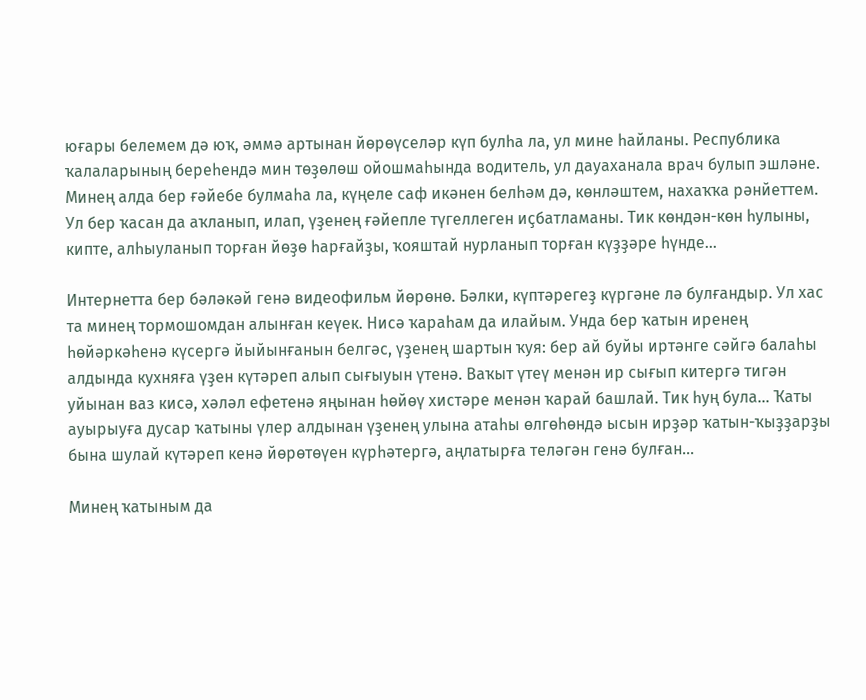юғары белемем дә юҡ, әммә артынан йөрөүселәр күп булһа ла, ул мине һайланы. Республика ҡалаларының береһендә мин төҙөлөш ойошмаһында водитель, ул дауаханала врач булып эшләне. Минең алда бер ғәйебе булмаһа ла, күңеле саф икәнен белһәм дә, көнләштем, нахаҡҡа рәнйеттем. Ул бер ҡасан да аҡланып, илап, үҙенең ғәйепле түгеллеген иҫбатламаны. Тик көндән-көн һулыны, кипте, алһыуланып торған йөҙө һарғайҙы, ҡояштай нурланып торған күҙҙәре һүнде...

Интернетта бер бәләкәй генә видеофильм йөрөнө. Бәлки, күптәрегеҙ күргәне лә булғандыр. Ул хас та минең тормошомдан алынған кеүек. Нисә ҡараһам да илайым. Унда бер ҡатын иренең һөйәркәһенә күсергә йыйынғанын белгәс, үҙенең шартын ҡуя: бер ай буйы иртәнге сәйгә балаһы алдында кухняға үҙен күтәреп алып сығыуын үтенә. Ваҡыт үтеү менән ир сығып китергә тигән уйынан ваз кисә, хәләл ефетенә яңынан һөйөү хистәре менән ҡарай башлай. Тик һуң була... Ҡаты ауырыуға дусар ҡатыны үлер алдынан үҙенең улына атаһы өлгөһөндә ысын ирҙәр ҡатын-ҡыҙҙарҙы бына шулай күтәреп кенә йөрөтөүен күрһәтергә, аңлатырға теләгән генә булған...

Минең ҡатыным да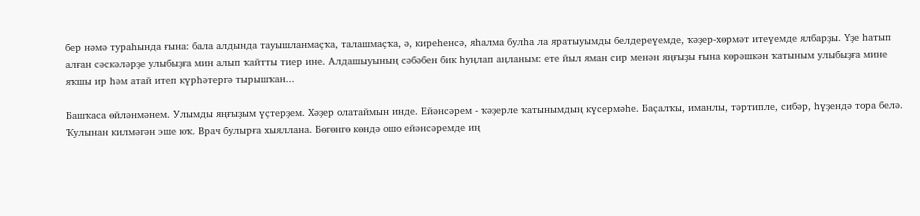бер нәмә тураһында ғына: бала алдында тауышланмаҫҡа, талашмаҫҡа, ә, киреһенсә, яһалма булһа ла яратыуымды белдереүемде, ҡәҙер-хөрмәт итеүемде ялбарҙы. Үҙе һатып алған сәскәләрҙе улыбыҙға мин алып ҡайтты тиер ине. Алдашыуының сәбәбен бик һуңлап аңланым: ете йыл яман сир менән яңғыҙы ғына көрәшкән ҡатыным улыбыҙға мине яҡшы ир һәм атай итеп күрһәтергә тырышҡан...

Башҡаса өйләнмәнем. Улымды яңғыҙым үҫтерҙем. Хәҙер олатаймын инде. Ейәнсәрем - ҡәҙерле ҡатынымдың күсермәһе. Баҫалҡы, иманлы, тәртипле, сибәр, һүҙендә тора белә. Ҡулынан килмәгән эше юҡ. Врач булырға хыяллана. Бөгөнгө көндә ошо ейәнсәремде иң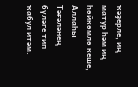ҡәҙерле, иң матур һәм иң һөйкөмлө кеше, Аллаһы Тәғәләнең бүләге тип ҡабул итәм.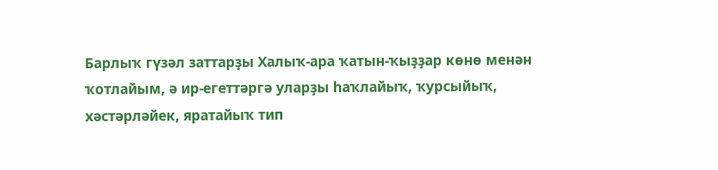Барлыҡ гүзәл заттарҙы Халыҡ-ара ҡатын-ҡыҙҙар көнө менән ҡотлайым, ә ир-егеттәргә уларҙы һаҡлайыҡ, ҡурсыйыҡ, хәстәрләйек, яратайыҡ тип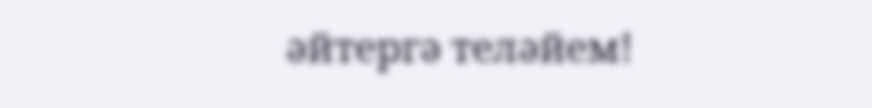әйтергә теләйем!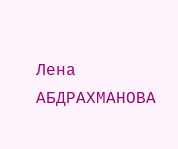Лена АБДРАХМАНОВА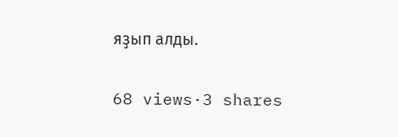яҙып алды.

68 views·3 shares